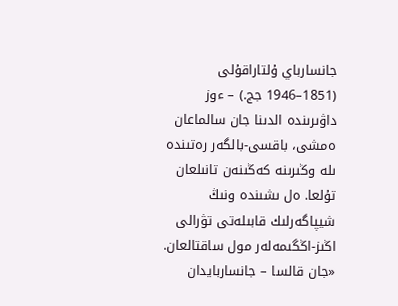جانسارباي ۇلتاراقۇلى (1851–1946 جج.) – ءوز داۋىرىندە الدىنا جان سالماعان ەمشى، باقسى-بالگەر رەتىندە ىلە وڭىرىنە كەڭىنەن تانىلعان تۇلعا. ەل ىشىندە ونىڭ شيپاگەرلىك قابىلەتى تۋرالى اڭىز-اڭگىمەلەر مول ساقتالعان. «جان قالسا – جانساربايدان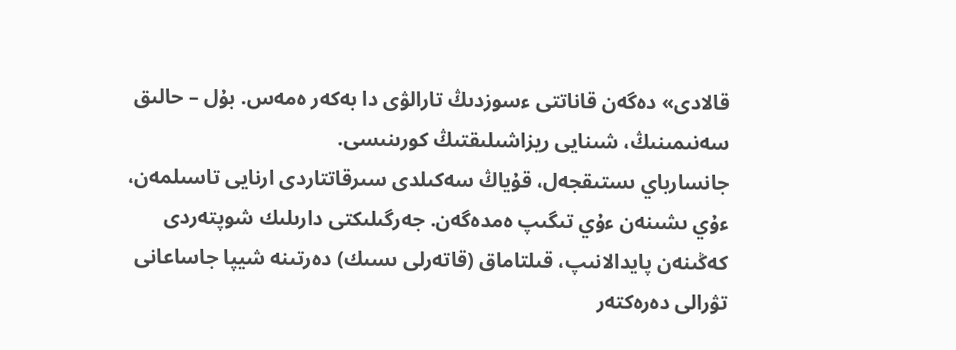قالادى» دەگەن قاناتتى ءسوزدىڭ تارالۋى دا بەكەر ەمەس. بۇل – حالىق سەنىمىنىڭ، شىنايى ريزاشىلىقتىڭ كورىنىسى.
جانسارباي ىستىقجەل، قۇياڭ سەكىلدى سىرقاتتاردى ارنايى تاسىلمەن، ءۇي ىشىنەن ءۇي تىگىپ ەمدەگەن. جەرگىلىكتى دارىلىك شوپتەردى كەڭىنەن پايدالانىپ، قىلتاماق (قاتەرلى ىسىك) دەرتىنە شيپا جاساعانى تۋرالى دەرەكتەر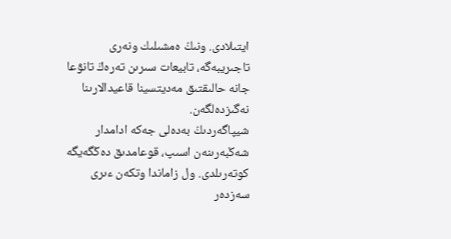ايتىلادى. ونىڭ ەمشىلىك ونەرى تاجىريبەگە، تابيعات سىرىن تەرەڭ تانۋعا جانە حالىقتىق مەديتسينا قاعيدالارىنا نەگىزدەلگەن.
شيپاگەردىڭ بەدەلى جەكە ادامدار شەڭبەرىنەن اسىپ، قوعامدىق دەڭگەيگە كوتەرىلدى. ول زاماندا وتكەن ءىرى سەزدەر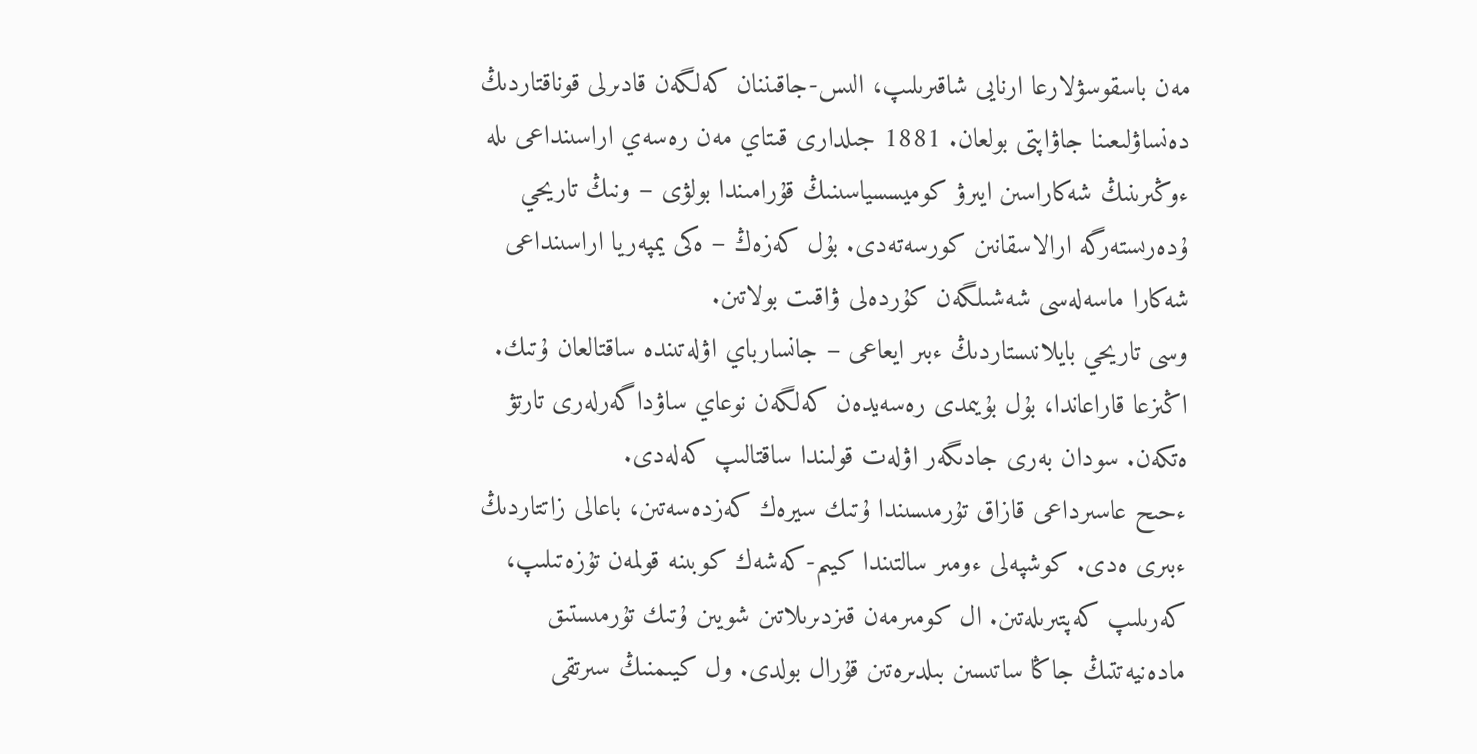مەن باسقوسۋلارعا ارنايى شاقىرىلىپ، الىس-جاقىننان كەلگەن قادىرلى قوناقتاردىڭ دەنساۋلىعىنا جاۋاپتى بولعان. 1881 جىلدارى قىتاي مەن رەسەي اراسىنداعى ىلە ءوڭىرىنىڭ شەكاراسىن ايىرۋ كوميسسياسىنىڭ قۇرامىندا بولۋى – ونىڭ تاريحي ۇدەرىستەرگە ارالاسقانىن كورسەتەدى. بۇل كەزەڭ – ەكى يمپەريا اراسىنداعى شەكارا ماسەلەسى شەشىلگەن كۇردەلى ۋاقىت بولاتىن.
وسى تاريحي بايلانىستاردىڭ ءبىر ايعاعى – جانسارباي اۋلەتىندە ساقتالعان ۇتىك. اڭىزعا قاراعاندا، بۇل بۇيىمدى رەسەيدەن كەلگەن نوعاي ساۋداگەرلەرى تارتۋ ەتكەن. سودان بەرى جادىگەر اۋلەت قولىندا ساقتالىپ كەلەدى.
ءحىح عاسىرداعى قازاق تۇرمىسىندا ۇتىك سيرەك كەزدەسەتىن، باعالى زاتتاردىڭ ءبىرى ەدى. كوشپەلى ءومىر سالتىندا كيىم-كەشەك كوبىنە قولمەن تۇزەتىلىپ، كەرىلىپ كەپتىرىلەتىن. ال كومىرمەن قىزدىرىلاتىن شويىن ۇتىك تۇرمىستىق مادەنيەتتىڭ جاڭا ساتىسىن بىلدىرەتىن قۇرال بولدى. ول كيىمنىڭ سىرتقى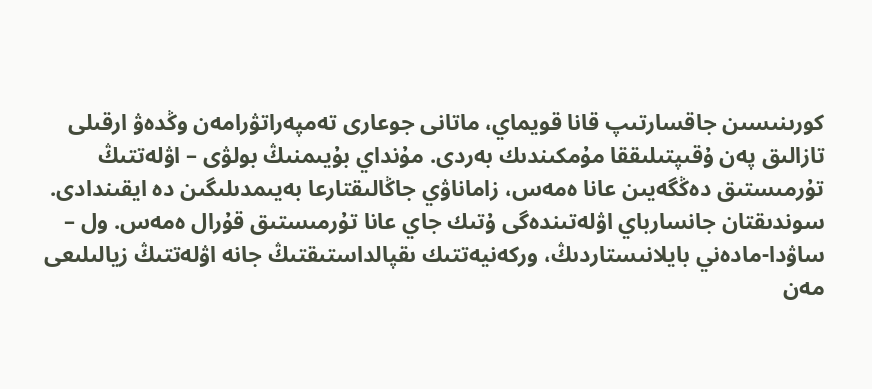كورىنىسىن جاقسارتىپ قانا قويماي، ماتانى جوعارى تەمپەراتۋرامەن وڭدەۋ ارقىلى تازالىق پەن ۇقىپتىلىققا مۇمكىندىك بەردى. مۇنداي بۇيىمنىڭ بولۋى – اۋلەتتىڭ تۇرمىستىق دەڭگەيىن عانا ەمەس، زاماناۋي جاڭالىقتارعا بەيىمدىلىگىن دە ايقىندادى.
سوندىقتان جانسارباي اۋلەتىندەگى ۇتىك جاي عانا تۇرمىستىق قۇرال ەمەس. ول – ساۋدا-مادەني بايلانىستاردىڭ، وركەنيەتتىك ىقپالداستىقتىڭ جانە اۋلەتتىڭ زيالىلىعى مەن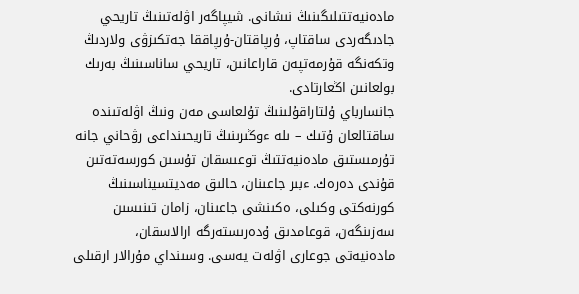مادەنيەتتىلىگىنىڭ نىشانى. شيپاگەر اۋلەتىنىڭ تاريحي جادىگەردى ساقتاپ، ۇرپاقتان-ۇرپاققا جەتكىزۋى ولاردىڭ وتكەنگە قۇرمەتپەن قاراعانىن، تاريحي ساناسىنىڭ بەرىك بولعانىن اڭعارتادى.
جانسارباي ۇلتاراقۇلىنىڭ تۇلعاسى مەن ونىڭ اۋلەتىندە ساقتالعان ۇتىك – ىلە ءوڭىرىنىڭ تاريحىنداعى رۋحاني جانە تۇرمىستىق مادەنيەتتىڭ توعىسقان تۇسىن كورسەتەتىن قۇندى دەرەك. ءبىر جاعىنان، حالىق مەديتسيناسىنىڭ كورنەكتى وكىلى، ەكىنشى جاعىنان، زامان تىنىسىن سەزىنگەن، قوعامدىق ۇدەرىستەرگە ارالاسقان، مادەنيەتى جوعارى اۋلەت يەسى. وسىنداي مۇرالار ارقىلى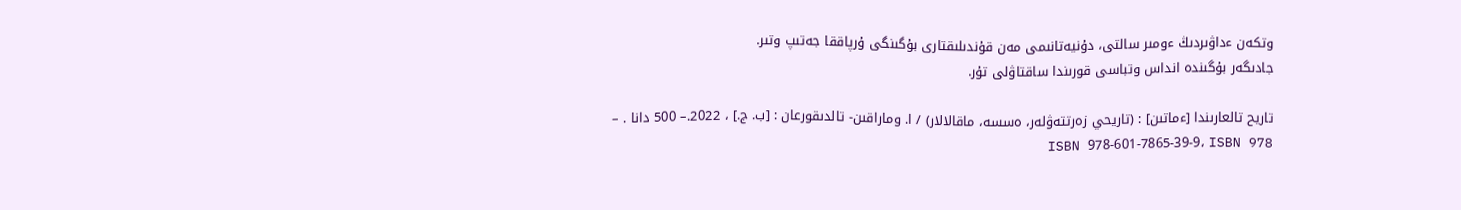وتكەن ءداۋىردىڭ ءومىر سالتى، دۇنيەتانىمى مەن قۇندىلىقتارى بۇگىنگى ۇرپاققا جەتىپ وتىر.
جادىگەر بۇگىندە انداس وتباسى قورىندا ساقتاۋلى تۇر.

تاريح تالعارىندا [ءماتىن] : (تاريحي زەرتتەۋلەر، ەسسە، ماقالالار) / ا. وماراقىن- تالدىقورعان : [ب. ج.] ، 2022.– 500 دانا . – ISBN 978-601-7865-39-9، ISBN 978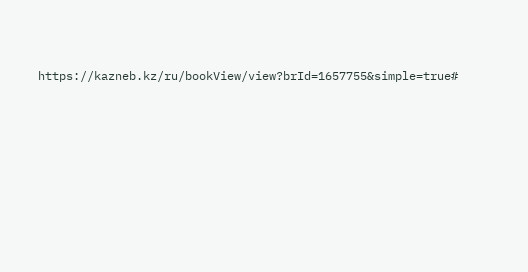https://kazneb.kz/ru/bookView/view?brId=1657755&simple=true#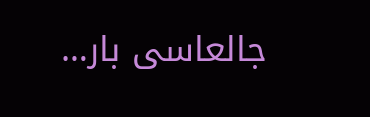جالعاسى بار…